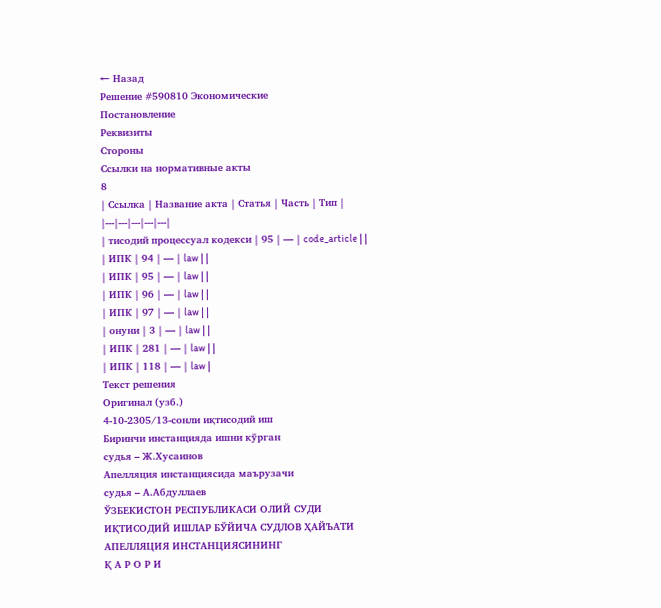← Назад
Решение #590810 Экономические
Постановление
Реквизиты
Стороны
Ссылки на нормативные акты
8
| Ссылка | Название акта | Статья | Часть | Тип |
|---|---|---|---|---|
| тисодий процессуал кодекси | 95 | — | code_article | |
| ИПК | 94 | — | law | |
| ИПК | 95 | — | law | |
| ИПК | 96 | — | law | |
| ИПК | 97 | — | law | |
| онуни | 3 | — | law | |
| ИПК | 281 | — | law | |
| ИПК | 118 | — | law |
Текст решения
Оригинал (узб.)
4-10-2305/13-сонли иқтисодий иш
Биринчи инстанцияда ишни кўрган
судья – Ж.Хусаинов
Апелляция инстанциясида маърузачи
судья – А.Абдуллаев
ЎЗБЕКИСТОН РЕСПУБЛИКАСИ ОЛИЙ СУДИ
ИҚТИСОДИЙ ИШЛАР БЎЙИЧА СУДЛОВ ҲАЙЪАТИ
АПЕЛЛЯЦИЯ ИНСТАНЦИЯСИНИНГ
Қ А Р О Р И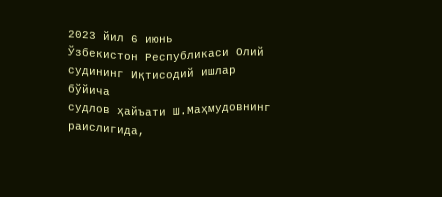2023 йил 6 июнь
Ўзбекистон Республикаси Олий судининг Иқтисодий ишлар бўйича
судлов ҳайъати Ш.Маҳмудовнинг раислигида,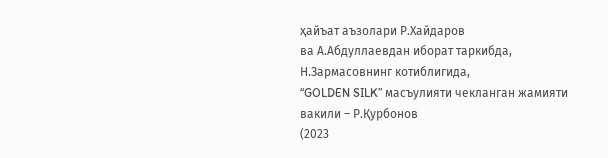ҳайъат аъзолари Р.Хайдаров
ва А.Абдуллаевдан иборат таркибда, Н.Зармасовнинг котиблигида,
“GOLDEN SILK” масъулияти чекланган жамияти вакили – Р.Қурбонов
(2023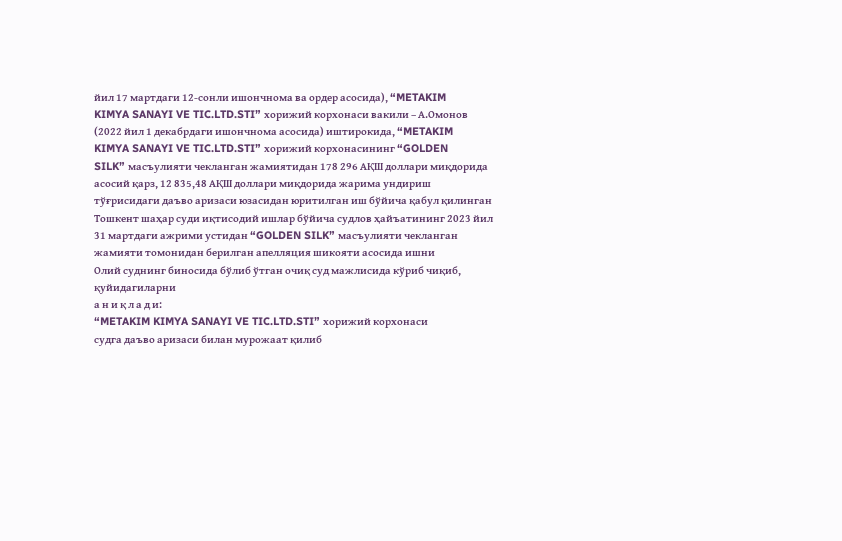йил 17 мартдаги 12-сонли ишончнома ва ордер асосида), “METAKIM
KIMYA SANAYI VE TIC.LTD.STI” хорижий корхонаси вакили – А.Омонов
(2022 йил 1 декабрдаги ишончнома асосида) иштирокида, “METAKIM
KIMYA SANAYI VE TIC.LTD.STI” хорижий корхонасининг “GOLDEN
SILK” масъулияти чекланган жамиятидан 178 296 АҚШ доллари миқдорида
асосий қарз, 12 835,48 АҚШ доллари миқдорида жарима ундириш
тўғрисидаги даъво аризаси юзасидан юритилган иш бўйича қабул қилинган
Тошкент шаҳар суди иқтисодий ишлар бўйича судлов ҳайъатининг 2023 йил
31 мартдаги ажрими устидан “GOLDEN SILK” масъулияти чекланган
жамияти томонидан берилган апелляция шикояти асосида ишни
Олий суднинг биносида бўлиб ўтган очиқ суд мажлисида кўриб чиқиб,
қуйидагиларни
а н и қ л а д и:
“METAKIM KIMYA SANAYI VE TIC.LTD.STI” хорижий корхонаси
судга даъво аризаси билан мурожаат қилиб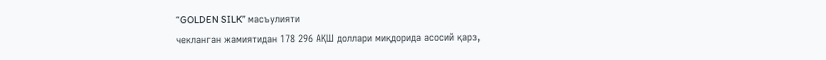“GOLDEN SILK” масъулияти
чекланган жамиятидан 178 296 АҚШ доллари миқдорида асосий қарз,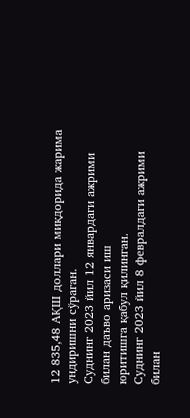12 835,48 АҚШ доллари миқдорида жарима ундиришни сўраган.
Суднинг 2023 йил 12 январдаги ажрими билан даъво аризаси иш
юритишга қабул қилинган.
Суднинг 2023 йил 8 февралдаги ажрими билан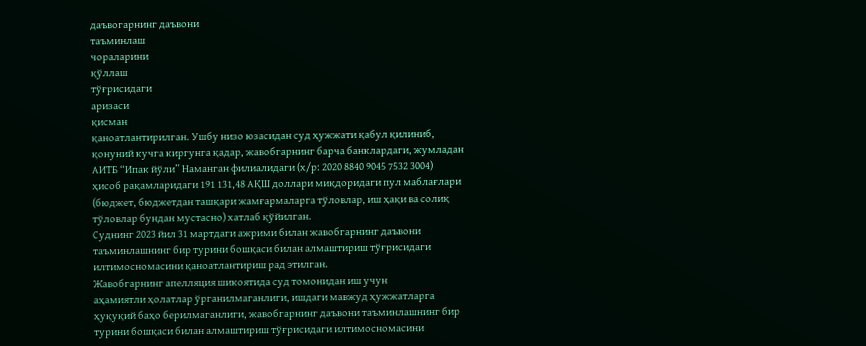даъвогарнинг даъвони
таъминлаш
чораларини
қўллаш
тўғрисидаги
аризаси
қисман
қаноатлантирилган. Ушбу низо юзасидан суд ҳужжати қабул қилиниб,
қонуний кучга киргунга қадар, жавобгарнинг барча банклардаги, жумладан
АИТБ “Ипак йўли” Наманган филиалидаги (х/р: 2020 8840 9045 7532 3004)
ҳисоб рақамларидаги 191 131,48 АҚШ доллари миқдоридаги пул маблағлари
(бюджет, бюджетдан ташқари жамғармаларга тўловлар, иш ҳақи ва солиқ
тўловлар бундан мустасно) хатлаб қўйилган.
Суднинг 2023 йил 31 мартдаги ажрими билан жавобгарнинг даъвони
таъминлашнинг бир турини бошқаси билан алмаштириш тўғрисидаги
илтимосномасини қаноатлантириш рад этилган.
Жавобгарнинг апелляция шикоятида суд томонидан иш учун
аҳамиятли ҳолатлар ўрганилмаганлиги, ишдаги мавжуд ҳужжатларга
ҳуқуқий баҳо берилмаганлиги, жавобгарнинг даъвони таъминлашнинг бир
турини бошқаси билан алмаштириш тўғрисидаги илтимосномасини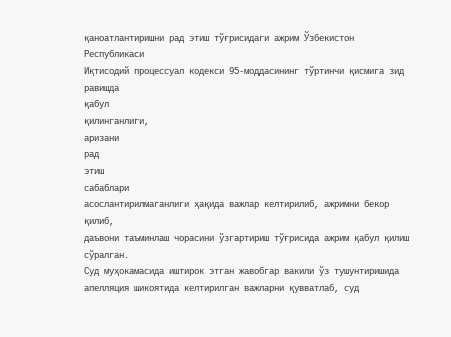қаноатлантиришни рад этиш тўғрисидаги ажрим Ўзбекистон Республикаси
Иқтисодий процессуал кодекси 95-моддасининг тўртинчи қисмига зид
равишда
қабул
қилинганлиги,
аризани
рад
этиш
сабаблари
асослантирилмаганлиги ҳақида важлар келтирилиб, ажримни бекор қилиб,
даъвони таъминлаш чорасини ўзгартириш тўғрисида ажрим қабул қилиш
сўралган.
Суд муҳокамасида иштирок этган жавобгар вакили ўз тушунтиришида
апелляция шикоятида келтирилган важларни қувватлаб, суд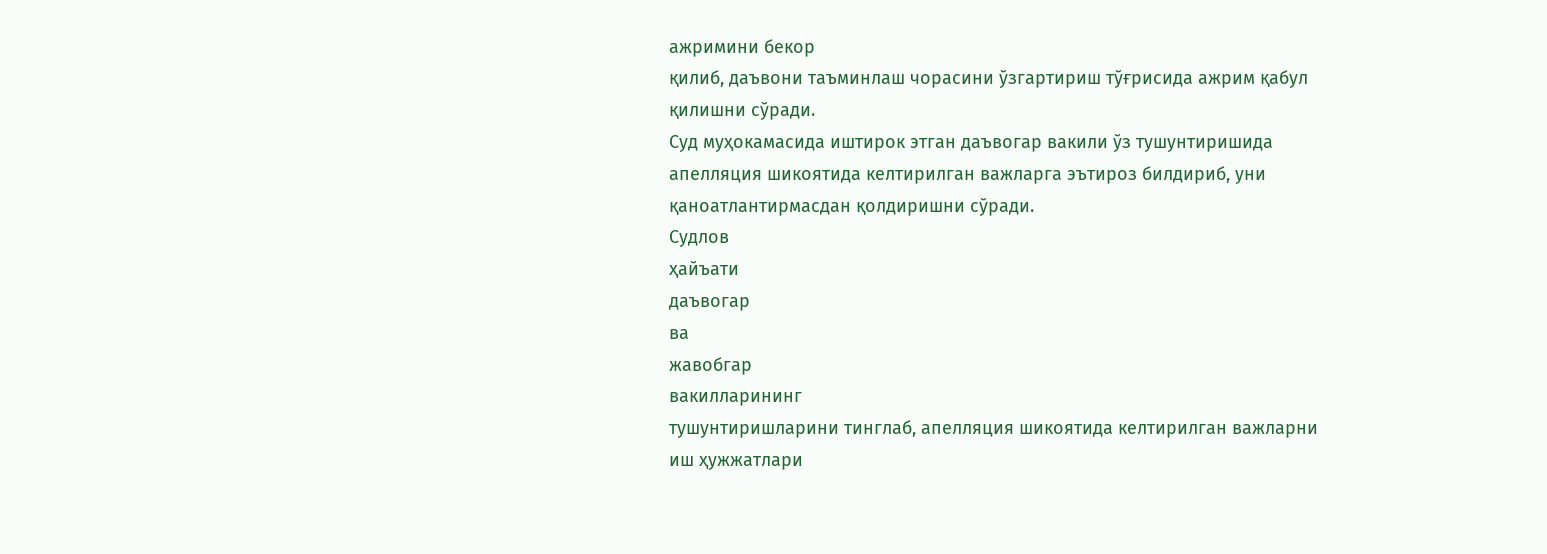ажримини бекор
қилиб, даъвони таъминлаш чорасини ўзгартириш тўғрисида ажрим қабул
қилишни сўради.
Суд муҳокамасида иштирок этган даъвогар вакили ўз тушунтиришида
апелляция шикоятида келтирилган важларга эътироз билдириб, уни
қаноатлантирмасдан қолдиришни сўради.
Судлов
ҳайъати
даъвогар
ва
жавобгар
вакилларининг
тушунтиришларини тинглаб, апелляция шикоятида келтирилган важларни
иш ҳужжатлари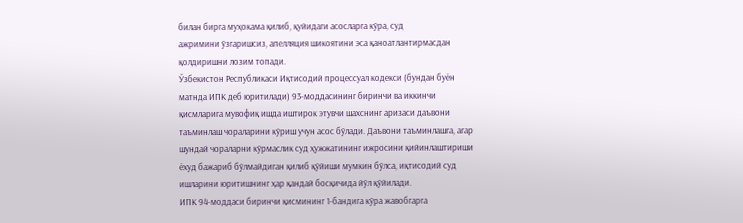билан бирга муҳокама қилиб, қуйидаги асосларга кўра, суд
ажримини ўзгаришсиз, апелляция шикоятини эса қаноатлантирмасдан
қолдиришни лозим топади.
Ўзбекистон Республикаси Иқтисодий процессуал кодекси (бундан буён
матнда ИПК деб юритилади) 93-моддасининг биринчи ва иккинчи
қисмларига мувофиқ ишда иштирок этувчи шахснинг аризаси даъвони
таъминлаш чораларини кўриш учун асос бўлади. Даъвони таъминлашга, агар
шундай чораларни кўрмаслик суд ҳужжатининг ижросини қийинлаштириши
ёхуд бажариб бўлмайдиган қилиб қўйиши мумкин бўлса, иқтисодий суд
ишларини юритишнинг ҳар қандай босқичида йўл қўйилади.
ИПК 94-моддаси биринчи қисмининг 1-бандига кўра жавобгарга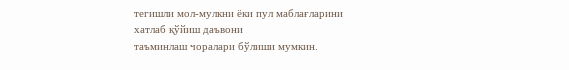тегишли мол-мулкни ёки пул маблағларини хатлаб қўйиш даъвони
таъминлаш чоралари бўлиши мумкин.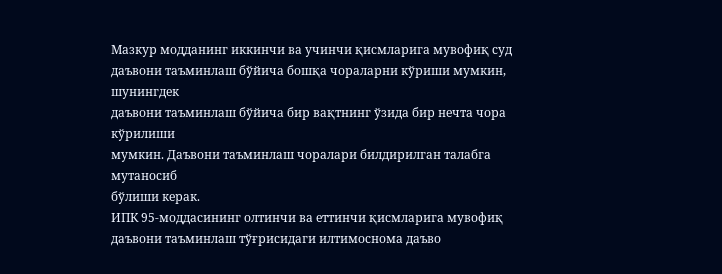Мазкур модданинг иккинчи ва учинчи қисмларига мувофиқ суд
даъвони таъминлаш бўйича бошқа чораларни кўриши мумкин, шунингдек
даъвони таъминлаш бўйича бир вақтнинг ўзида бир нечта чора кўрилиши
мумкин. Даъвони таъминлаш чоралари билдирилган талабга мутаносиб
бўлиши керак.
ИПК 95-моддасининг олтинчи ва еттинчи қисмларига мувофиқ
даъвони таъминлаш тўғрисидаги илтимоснома даъво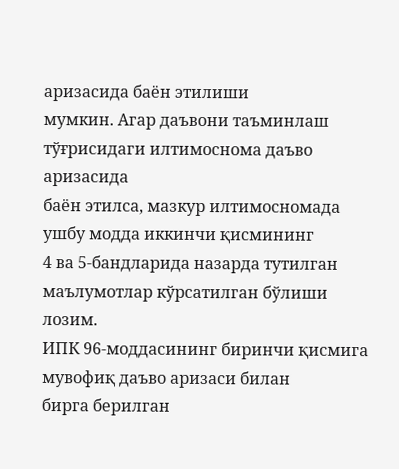аризасида баён этилиши
мумкин. Агар даъвони таъминлаш тўғрисидаги илтимоснома даъво аризасида
баён этилса, мазкур илтимосномада ушбу модда иккинчи қисмининг
4 ва 5-бандларида назарда тутилган маълумотлар кўрсатилган бўлиши лозим.
ИПК 96-моддасининг биринчи қисмига мувофиқ даъво аризаси билан
бирга берилган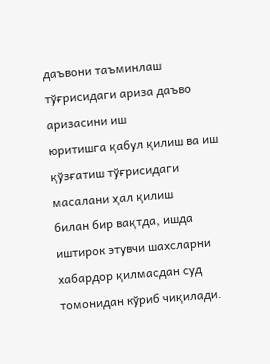даъвони таъминлаш тўғрисидаги ариза даъво аризасини иш
юритишга қабул қилиш ва иш қўзғатиш тўғрисидаги масалани ҳал қилиш
билан бир вақтда, ишда иштирок этувчи шахсларни хабардор қилмасдан суд
томонидан кўриб чиқилади.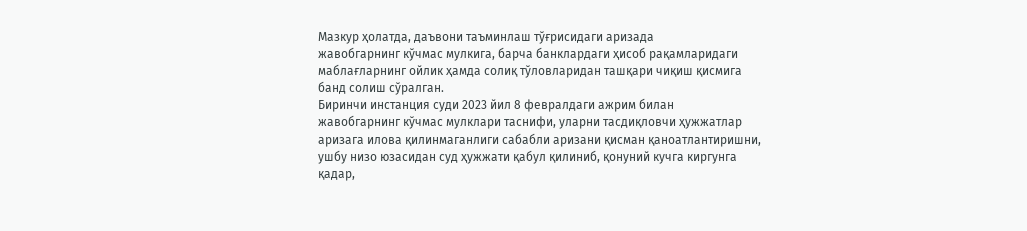Мазкур ҳолатда, даъвони таъминлаш тўғрисидаги аризада
жавобгарнинг кўчмас мулкига, барча банклардаги ҳисоб рақамларидаги
маблағларнинг ойлик ҳамда солиқ тўловларидан ташқари чиқиш қисмига
банд солиш сўралган.
Биринчи инстанция суди 2023 йил 8 февралдаги ажрим билан
жавобгарнинг кўчмас мулклари таснифи, уларни тасдиқловчи ҳужжатлар
аризага илова қилинмаганлиги сабабли аризани қисман қаноатлантиришни,
ушбу низо юзасидан суд ҳужжати қабул қилиниб, қонуний кучга киргунга
қадар,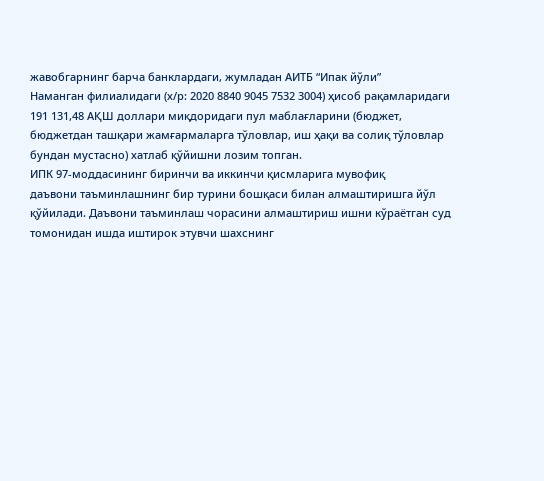жавобгарнинг барча банклардаги, жумладан АИТБ “Ипак йўли”
Наманган филиалидаги (х/р: 2020 8840 9045 7532 3004) ҳисоб рақамларидаги
191 131,48 АҚШ доллари миқдоридаги пул маблағларини (бюджет,
бюджетдан ташқари жамғармаларга тўловлар, иш ҳақи ва солиқ тўловлар
бундан мустасно) хатлаб қўйишни лозим топган.
ИПК 97-моддасининг биринчи ва иккинчи қисмларига мувофиқ
даъвони таъминлашнинг бир турини бошқаси билан алмаштиришга йўл
қўйилади. Даъвони таъминлаш чорасини алмаштириш ишни кўраётган суд
томонидан ишда иштирок этувчи шахснинг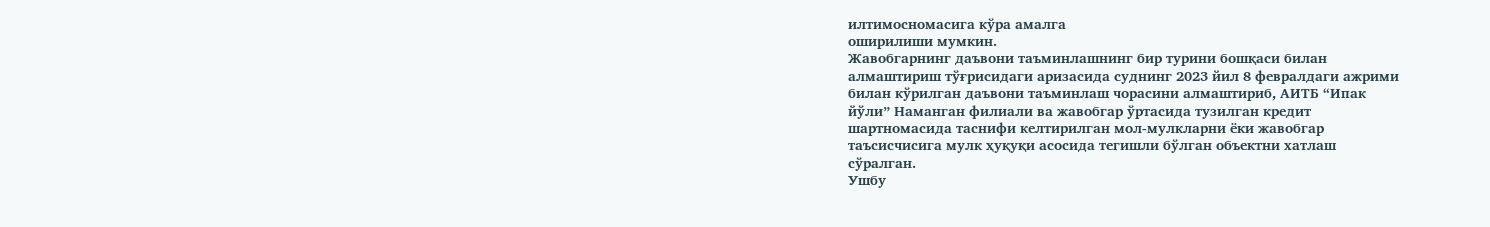илтимосномасига кўра амалга
оширилиши мумкин.
Жавобгарнинг даъвони таъминлашнинг бир турини бошқаси билан
алмаштириш тўғрисидаги аризасида суднинг 2023 йил 8 февралдаги ажрими
билан кўрилган даъвони таъминлаш чорасини алмаштириб, АИТБ “Ипак
йўли” Наманган филиали ва жавобгар ўртасида тузилган кредит
шартномасида таснифи келтирилган мол-мулкларни ёки жавобгар
таъсисчисига мулк ҳуқуқи асосида тегишли бўлган объектни хатлаш
сўралган.
Ушбу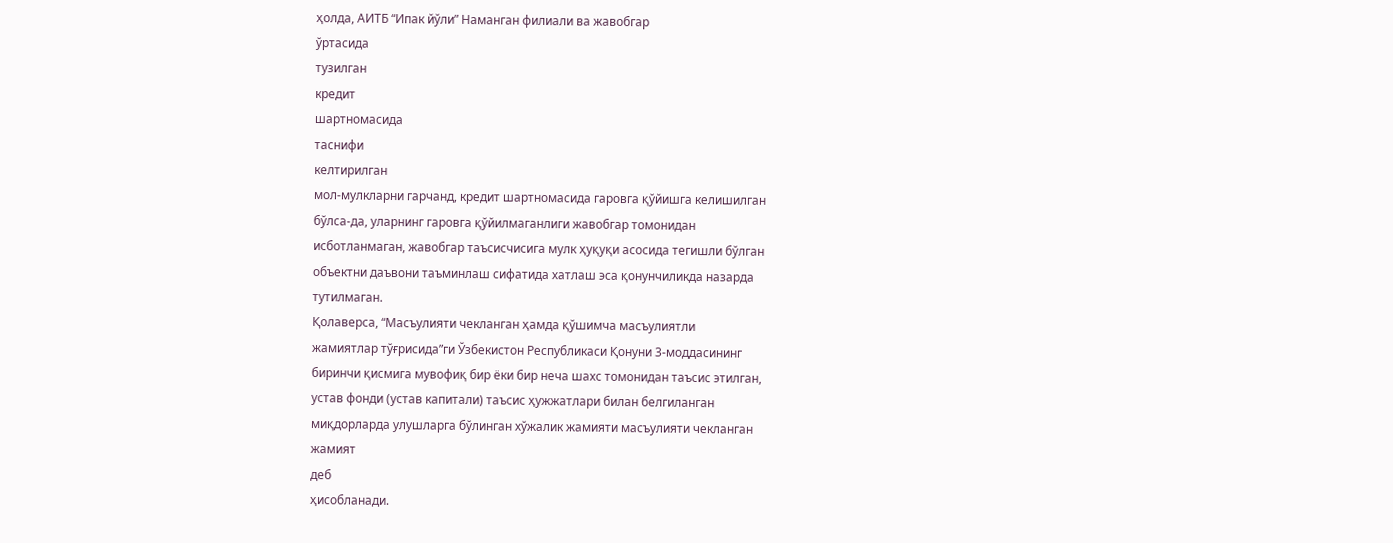ҳолда, АИТБ “Ипак йўли” Наманган филиали ва жавобгар
ўртасида
тузилган
кредит
шартномасида
таснифи
келтирилган
мол-мулкларни гарчанд, кредит шартномасида гаровга қўйишга келишилган
бўлса-да, уларнинг гаровга қўйилмаганлиги жавобгар томонидан
исботланмаган, жавобгар таъсисчисига мулк ҳуқуқи асосида тегишли бўлган
объектни даъвони таъминлаш сифатида хатлаш эса қонунчиликда назарда
тутилмаган.
Қолаверса, “Масъулияти чекланган ҳамда қўшимча масъулиятли
жамиятлар тўғрисида”ги Ўзбекистон Республикаси Қонуни 3-моддасининг
биринчи қисмига мувофиқ бир ёки бир неча шахс томонидан таъсис этилган,
устав фонди (устав капитали) таъсис ҳужжатлари билан белгиланган
миқдорларда улушларга бўлинган хўжалик жамияти масъулияти чекланган
жамият
деб
ҳисобланади.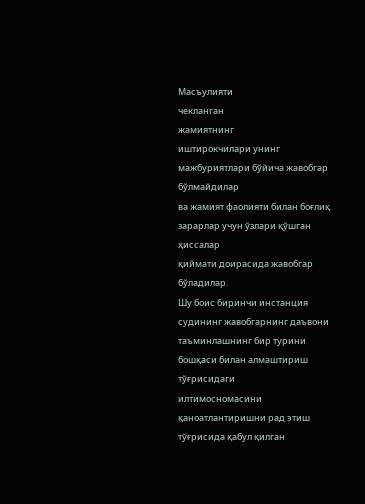Масъулияти
чекланган
жамиятнинг
иштирокчилари унинг мажбуриятлари бўйича жавобгар бўлмайдилар
ва жамият фаолияти билан боғлиқ зарарлар учун ўзлари қўшган ҳиссалар
қиймати доирасида жавобгар бўладилар.
Шу боис биринчи инстанция судининг жавобгарнинг даъвони
таъминлашнинг бир турини бошқаси билан алмаштириш тўғрисидаги
илтимосномасини қаноатлантиришни рад этиш тўғрисида қабул қилган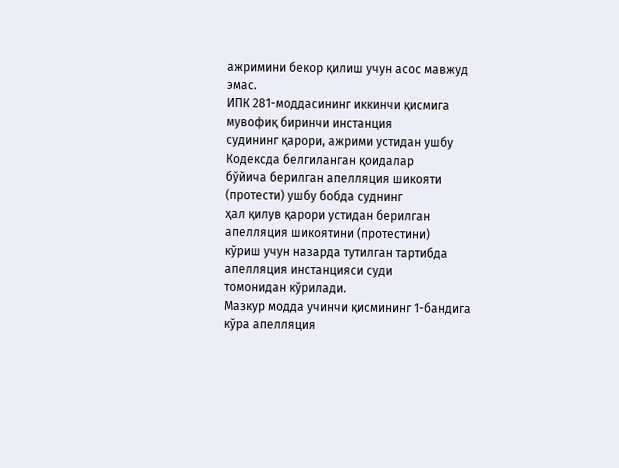ажримини бекор қилиш учун асос мавжуд эмас.
ИПК 281-моддасининг иккинчи қисмига мувофиқ биринчи инстанция
судининг қарори, ажрими устидан ушбу Кодексда белгиланган қоидалар
бўйича берилган апелляция шикояти (протести) ушбу бобда суднинг
ҳал қилув қарори устидан берилган апелляция шикоятини (протестини)
кўриш учун назарда тутилган тартибда апелляция инстанцияси суди
томонидан кўрилади.
Мазкур модда учинчи қисмининг 1-бандига кўра апелляция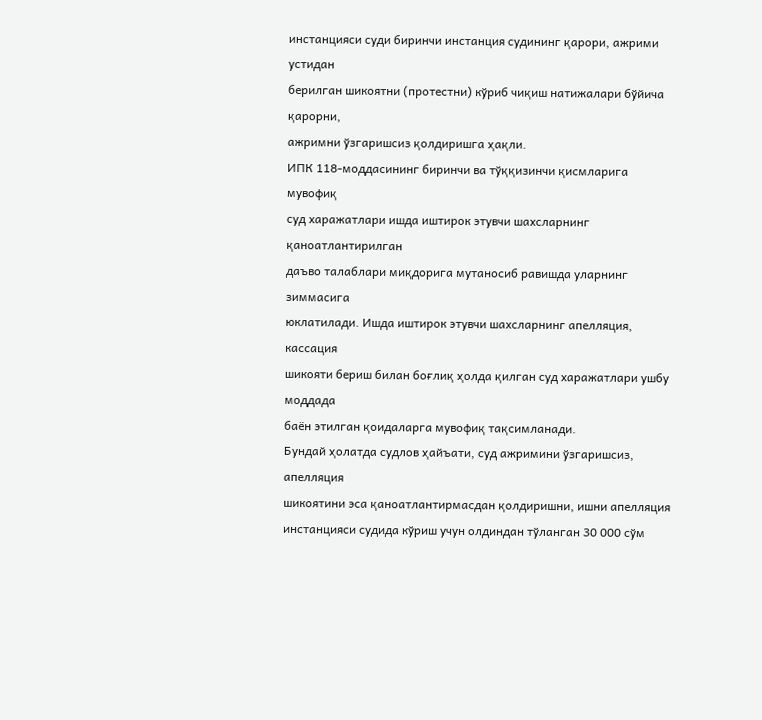инстанцияси суди биринчи инстанция судининг қарори, ажрими устидан
берилган шикоятни (протестни) кўриб чиқиш натижалари бўйича қарорни,
ажримни ўзгаришсиз қолдиришга ҳақли.
ИПК 118-моддасининг биринчи ва тўққизинчи қисмларига мувофиқ
суд харажатлари ишда иштирок этувчи шахсларнинг қаноатлантирилган
даъво талаблари миқдорига мутаносиб равишда уларнинг зиммасига
юклатилади. Ишда иштирок этувчи шахсларнинг апелляция, кассация
шикояти бериш билан боғлиқ ҳолда қилган суд харажатлари ушбу моддада
баён этилган қоидаларга мувофиқ тақсимланади.
Бундай ҳолатда судлов ҳайъати, суд ажримини ўзгаришсиз, апелляция
шикоятини эса қаноатлантирмасдан қолдиришни, ишни апелляция
инстанцияси судида кўриш учун олдиндан тўланган 30 000 сўм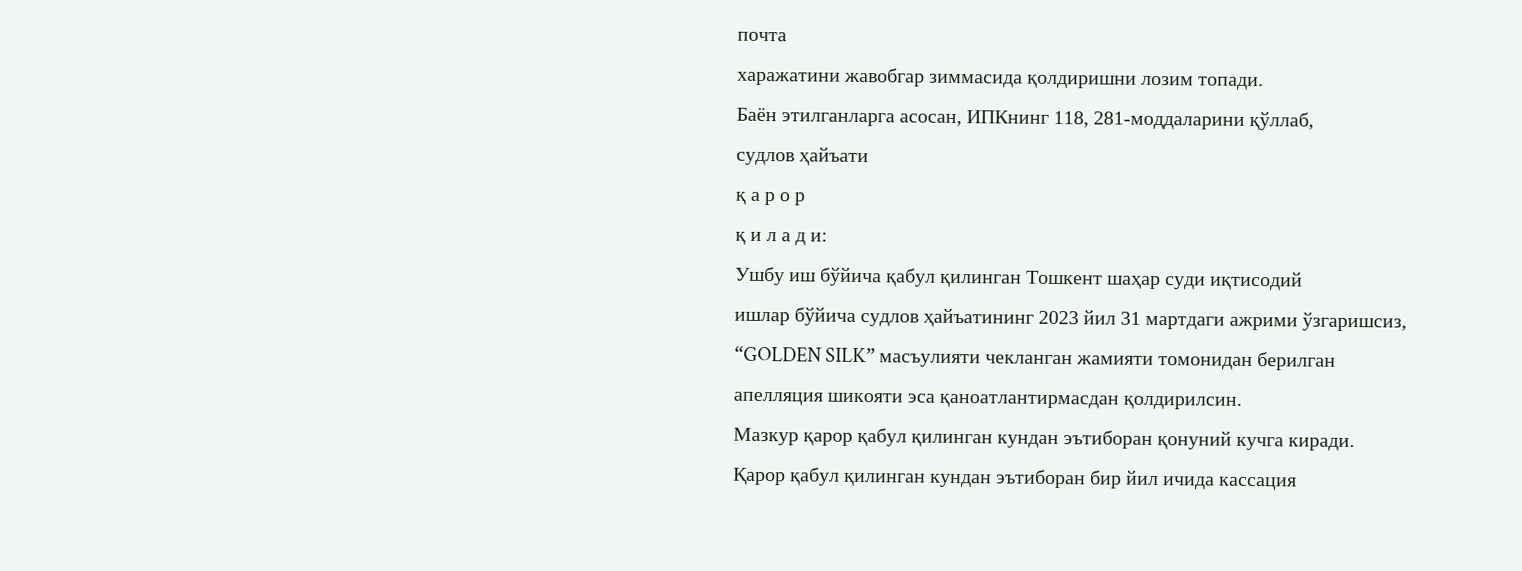почта
харажатини жавобгар зиммасида қолдиришни лозим топади.
Баён этилганларга асосан, ИПКнинг 118, 281-моддаларини қўллаб,
судлов ҳайъати
қ а р о р
қ и л а д и:
Ушбу иш бўйича қабул қилинган Тошкент шаҳар суди иқтисодий
ишлар бўйича судлов ҳайъатининг 2023 йил 31 мартдаги ажрими ўзгаришсиз,
“GOLDEN SILK” масъулияти чекланган жамияти томонидан берилган
апелляция шикояти эса қаноатлантирмасдан қолдирилсин.
Мазкур қарор қабул қилинган кундан эътиборан қонуний кучга киради.
Қарор қабул қилинган кундан эътиборан бир йил ичида кассация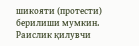шикояти (протести) берилиши мумкин.
Раислик қилувчи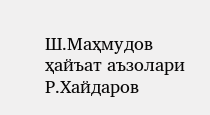Ш.Маҳмудов
ҳайъат аъзолари
Р.Хайдаров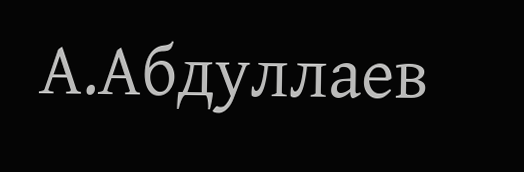А.Абдуллаев